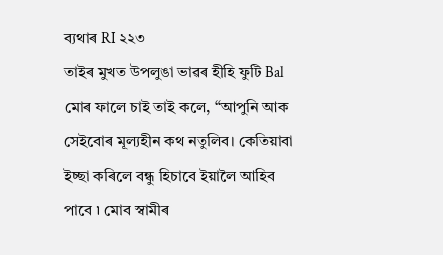ব্যথাৰ RI ২২৩
তাইৰ মুখত উপলুঙা ভাৱৰ হীহি ফুটি Bal মোৰ ফালে চাই তাই কলে, “আপুনি আক সেইবোৰ মূল্যহীন কথ নতুলিব। কেতিয়াবা ইচ্ছা কৰিলে বন্ধু হিচাবে ইয়ালৈ আহিব পাবে ৷ মোব স্বামীৰ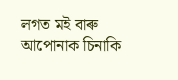লগত মই বাৰু আপোনাক চিনাকি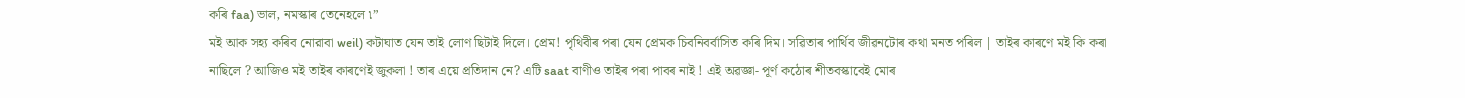কৰি faa) ভাল, নমস্কাৰ তেনেহলে ৷”
মই আক সহ্য কৰিব নোরাবা weil) কটাঘাত যেন তাই লোণ ছিটাই দিলে। প্রেম! পৃথিবীৰ পৰা যেন প্ৰেমক চিবনিবর্বাসিত কৰি দিম। সৱিতাৰ পার্থিব জীৱনটোৰ কথা মনত পৰিল | তাইৰ কাৰণে মই কি কৰা নাছিলে ? আজিও মই তাইৰ কাৰণেই জুকলা ! তাৰ এয়ে প্রতিদান নে? এটি saat বাণীও তাইৰ পৰা পাবৰ নাই ! এই অৱজ্ঞা- পূর্ণ কঠোৰ শীতবস্কাবেই মোৰ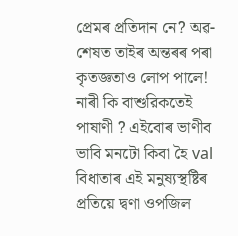প্ৰেমৰ প্রতিদান নে? অৱ- শেষত তাইৰ অন্তৰৰ পৰা কৃতজ্ঞতাও লোপ পালে! নাৰী কি বাশুরিকতেই পাষাণী ? এইবোৰ ভাণীব ভাবি মনটো কিবা হৈ val বিধাতাৰ এই মনুষ্যস্থষ্টিৰ প্রতিয়ে দ্বণা ওপজিল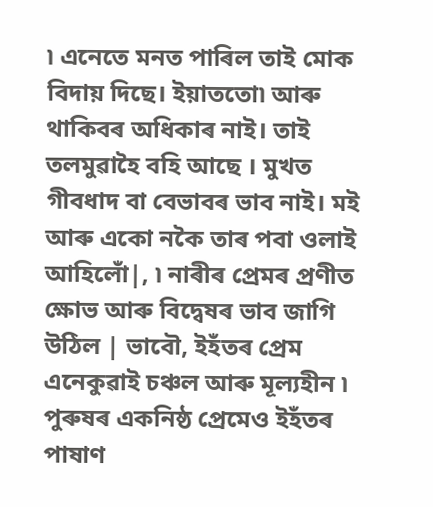৷ এনেতে মনত পাৰিল তাই মোক বিদায় দিছে। ইয়াততো৷ আৰু থাকিবৰ অধিকাৰ নাই। তাই তলমুৱাহৈ বহি আছে । মুখত গীবধাদ বা বেভাবৰ ভাব নাই। মই আৰু একো নকৈ তাৰ পবা ওলাই আহিলোঁ|, ৷ নাৰীৰ প্ৰেমৰ প্রণীত ক্ষোভ আৰু বিদ্বেষৰ ভাব জাগি উঠিল | ভাবৌ, ইহঁতৰ প্রেম এনেকুৱাই চঞ্চল আৰু মূল্যহীন ৷ পুৰুষৰ একনিষ্ঠ প্রেমেও ইহঁতৰ পাষাণ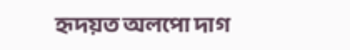হৃদয়ত অলপো দাগ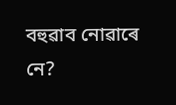বহুৱাব নোৱাৰে নে?